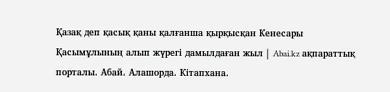Қазақ деп қасық қаны қалғанша қырқысқан Кенесары Қасымұлының алып жүрегі дамылдаған жыл | Abai.kz ақпараттық порталы. Абай. Алашорда. Кітапхана.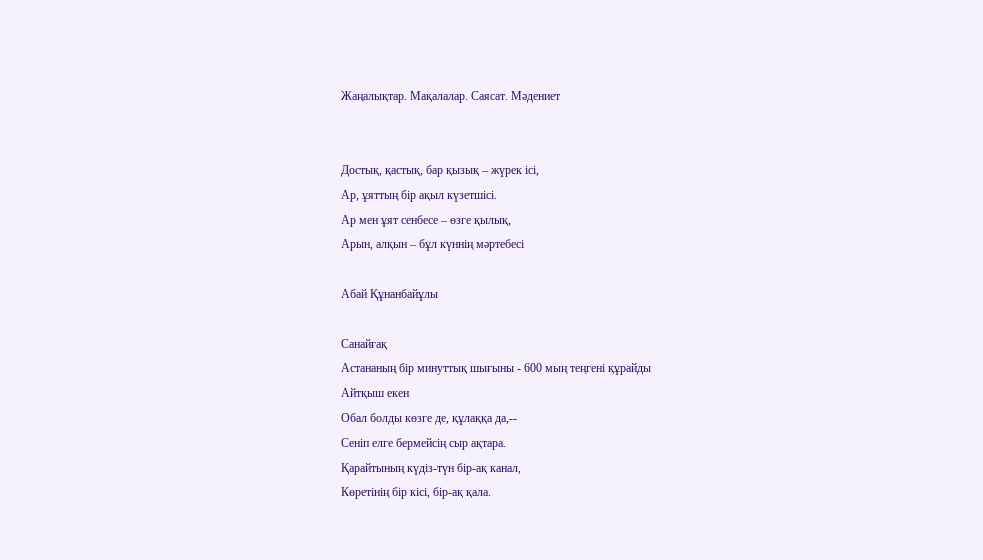Жаңалықтар. Мақалалар. Саясат. Мәдениет


Достық, қастық, бар қызық – жүрек ісі,
Ар, ұяттың бір ақыл күзетшісі.
Ар мен ұят сенбесе – өзге қылық,
Арын, алқын – бұл күннің мәртебесі

Абай Құнанбайұлы

Санайғақ
Астананың бір минуттық шығыны - 600 мың теңгені құрайды
Айтқыш екен
Обал болды көзге де, құлаққа да,--
Сеніп елге бермейсің сыр ақтара.
Қарайтының күдіз-түн бір-ақ канал,
Көретінің бір кісі, бір-ақ қала.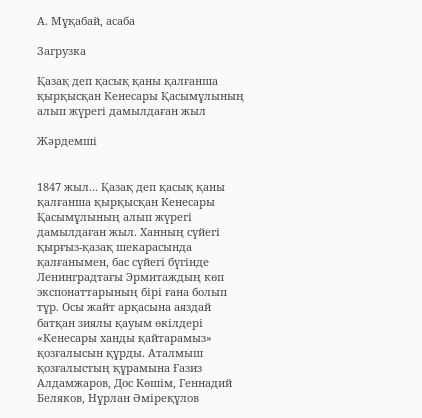А. Мұқабай, асаба

Загрузка

Қазақ деп қасық қаны қалғанша қырқысқан Кенесары Қасымұлының алып жүрегі дамылдаған жыл

Жәрдемші


1847 жыл... Қазақ деп қасық қаны қалғанша қырқысқан Кенесары Қасымұлының алып жүрегі дамылдаған жыл. Ханның сүйегі қырғыз-қазақ шекарасында қалғанымен, бас сүйегі бүгінде Ленинградтағы Эрмитаждың көп экспонаттарының бірі ғана болып тұр. Осы жайт арқасына аяздай батқан зиялы қауым өкілдері «Кенесары ханды қайтарамыз» қозғалысын құрды. Аталмыш қозғалыстың құрамына Ғазиз Алдамжаров, Дос Көшім, Геннадий Беляков, Нұрлан Әміреқұлов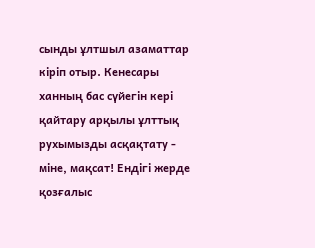сынды ұлтшыл азаматтар кіріп отыр. Кенесары ханның бас сүйегін кері қайтару арқылы ұлттық рухымызды асқақтату - міне, мақсат! Ендігі жерде қозғалыс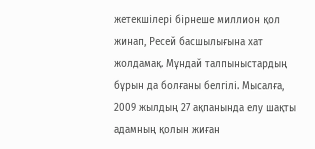жетекшілері бірнеше миллион қол жинап, Ресей басшылығына хат жолдамақ. Мұндай талпыныстардың бұрын да болғаны белгілі. Мысалға, 2009 жылдың 27 ақпанында елу шақты адамның қолын жиған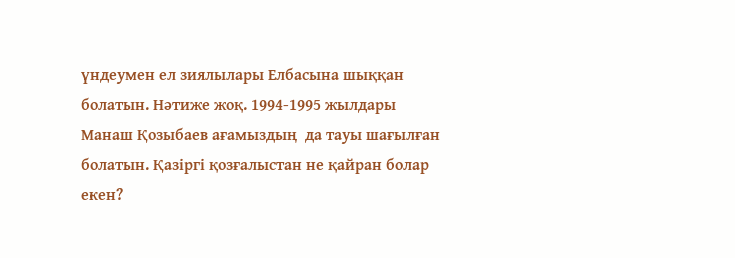үндеумен ел зиялылары Елбасына шыққан болатын. Нәтиже жоқ. 1994-1995 жылдары Манаш Қозыбаев ағамыздың  да тауы шағылған болатын. Қазіргі қозғалыстан не қайран болар екен?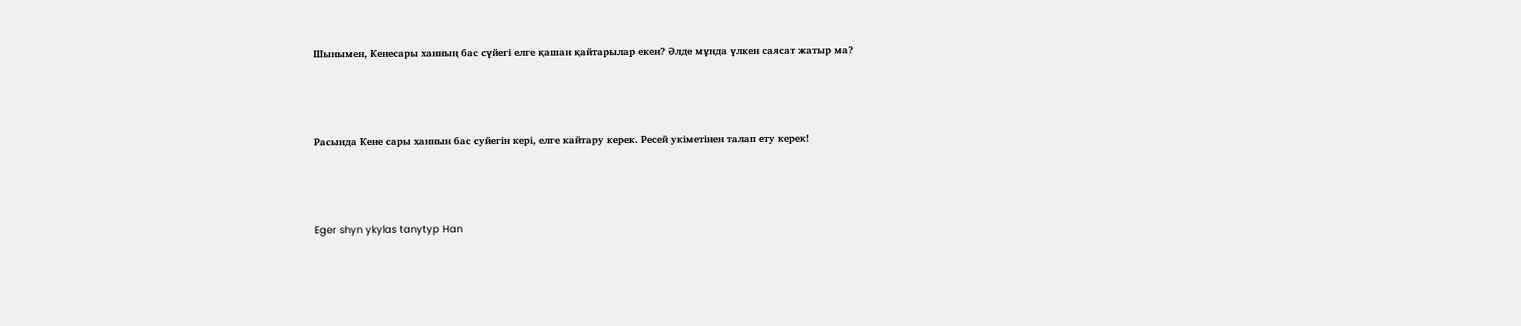Шынымен, Кенесары ханның бас сүйегі елге қашан қайтарылар екен? Әлде мұнда үлкен саясат жатыр ма?



Расында Кене сары ханнын бас суйегiн керi, елге кайтару керек. Ресей укiметiнен талап ету керек!



Eger shyn ykylas tanytyp Han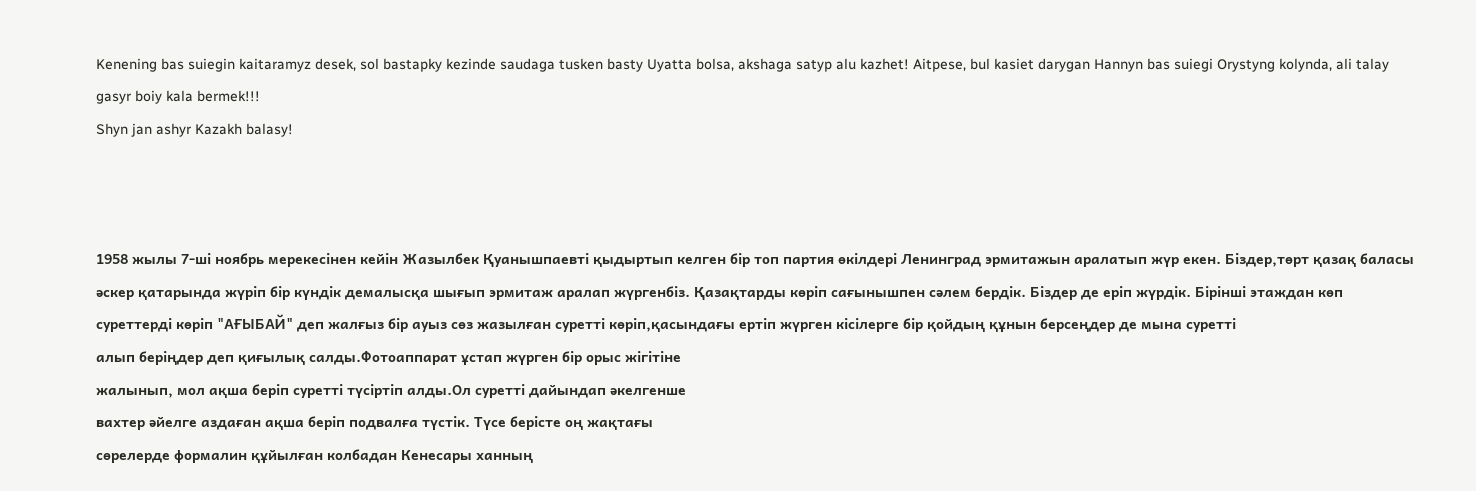Kenening bas suiegin kaitaramyz desek, sol bastapky kezinde saudaga tusken basty Uyatta bolsa, akshaga satyp alu kazhet! Aitpese, bul kasiet darygan Hannyn bas suiegi Orystyng kolynda, ali talay gasyr boiy kala bermek!!!
Shyn jan ashyr Kazakh balasy!



1958 жылы 7-ші ноябрь мерекесінен кейін Жазылбек Қуанышпаевті қыдыртып келген бір топ партия өкілдері Ленинград эрмитажын аралатып жүр екен. Біздер,төрт қазақ баласы әскер қатарында жүріп бір күндік демалысқа шығып эрмитаж аралап жүргенбіз. Қазақтарды көріп сағынышпен сәлем бердік. Біздер де еріп жүрдік. Бірінші этаждан көп суреттерді көріп "АҒЫБАЙ" деп жалғыз бір ауыз сөз жазылған суретті көріп,қасындағы ертіп жүрген кісілерге бір қойдың құнын берсеңдер де мына суретті
алып беріңдер деп қиғылық салды.Фотоаппарат ұстап жүрген бір орыс жігітіне
жалынып, мол ақша беріп суретті түсіртіп алды.Ол суретті дайындап әкелгенше
вахтер әйелге аздаған ақша беріп подвалға түстік. Түсе берісте оң жақтағы
сөрелерде формалин құйылған колбадан Кенесары ханның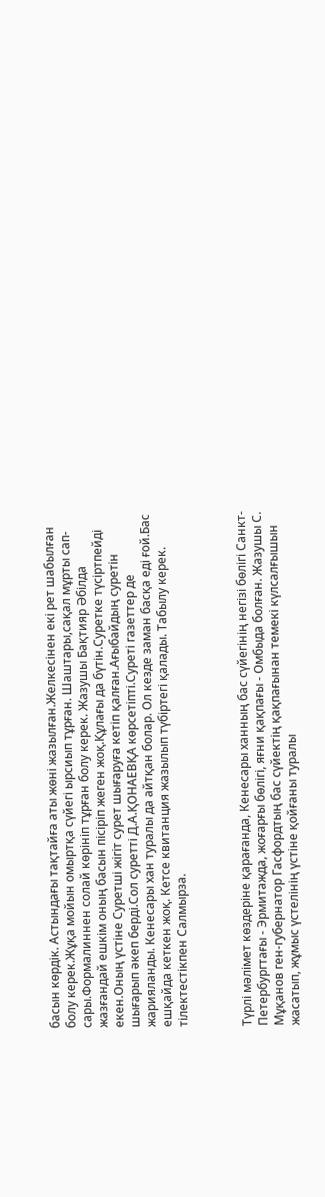басын көрдік. Астындағы тақтайға аты жөні жазылған.Желкесінен екі рет шабылған болу керек.Жұқа мойын омыртқа сүйегі ырсиып тұрған. Шаштары,сақал мұрты сап-сары.Формалиннен солай көрініп тұрған болу керек. Жазушы Бақтияр Әбілда жазғандай ешкім оның басын пісіріп жеген жоқ.Құлағы да бүтін.Суретке түсіртпейді екен.Оның үстіне Суретші жігіт сурет шығаруға кетіп қалған.Ағыбайдың суретін шығарып әкеп берді.Сол суретті Д.А.ҚОНАЕВҚА көрсетіпті.Суреті газеттер де жарияланды. Кенесары хан туралы да айтқан болар. Ол кезде заман басқа еді ғой.Бас ешқайда кеткен жоқ. Кетсе квитанция жазылып түбіртегі қалады. Табылу керек. тілектестікпен Салмырза.



Түрлі мәлімет көздеріне қарағанда, Кенесары ханның бас сүйегінің негізі бөлігі Санкт-Петербургтағы - Эрмитажда, жоғарғы бөлігі, яғни қақпағы - Омбыда болған. Жазушы С. Мұқанов ген-губернатор Гасфордтың бас сүйектің қақпағынан темекі күлсалғышын жасатып, жұмыс үстелінің үстіне қойғаны туралы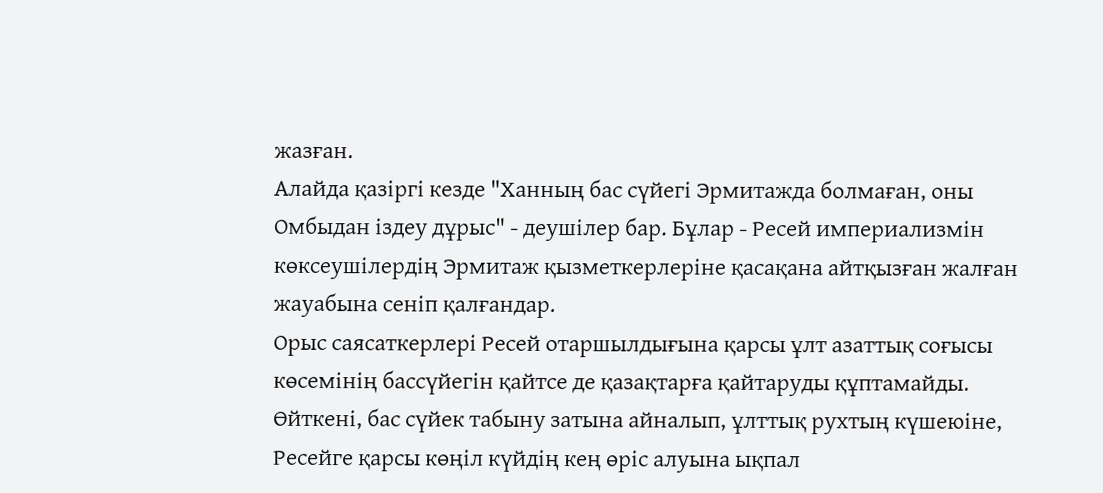жазған.
Алайда қазіргі кезде "Ханның бас сүйегі Эрмитажда болмаған, оны Омбыдан іздеу дұрыс" - деушілер бар. Бұлар - Ресей империализмін көксеушілердің Эрмитаж қызметкерлеріне қасақана айтқызған жалған жауабына сеніп қалғандар.
Орыс саясаткерлері Ресей отаршылдығына қарсы ұлт азаттық соғысы көсемінің бассүйегін қайтсе де қазақтарға қайтаруды құптамайды. Өйткені, бас сүйек табыну затына айналып, ұлттық рухтың күшеюіне, Ресейге қарсы көңіл күйдің кең өріс алуына ықпал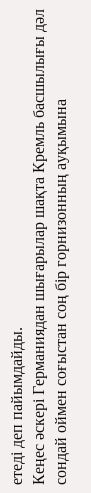етеді деп пайымдайды.
Кеңес әскері Германиядан шығарылар шақта Кремль басшылығы дәл сондай оймен соғыстан соң бір горнизонның ауқымына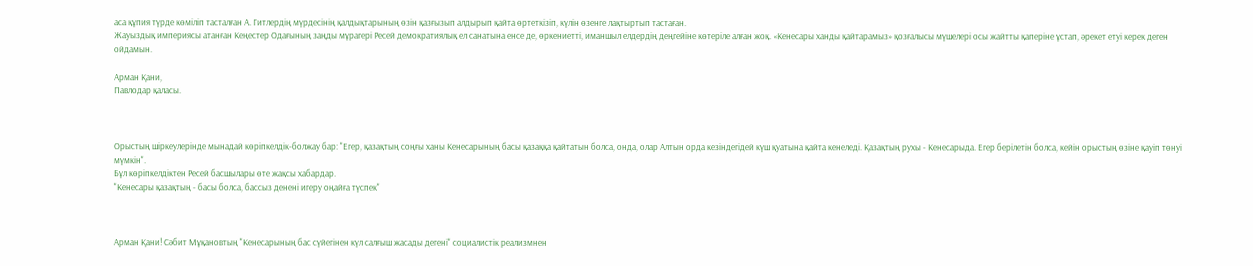аса құпия түрде көміліп тасталған А. Гитлердің мүрдесінің қалдықтарының өзін қазғызып алдырып қайта өртеткізіп, күлін өзенге лақтыртып тастаған.
Жауыздық империясы атанған Кеңестер Одағының заңды мұрагері Ресей демократиялық ел санатына енсе де, өркениетті, иманшыл елдердің деңгейіне көтеріле алған жоқ. «Кенесары ханды қайтарамыз» қозғалысы мүшелері осы жайтты қаперіне ұстап, әрекет етуі керек деген ойдамын.

Арман Қани,
Павлодар қаласы.



Орыстың шіркеулерінде мынадай көріпкелдік-болжау бар: "Егер, қазақтың соңғы ханы Кенесарының басы қазаққа қайтатын болса, онда, олар Алтын орда кезіндегідей күш қуатына қайта кенеледі. Қазақтың рухы - Кенесарыда. Егер берілетін болса, кейін орыстың өзіне қауіп төнуі мүмкін".
Бұл көріпкелдіктен Ресей басшылары өте жақсы хабардар.
"Кенесары қазақтың - басы болса, бассыз денені игеру оңайға түспек"



Арман Қани! Сәбит Мұқановтың "Кенесарының бас сүйегінен күл салғыш жасады дегені" социалистік реализмнен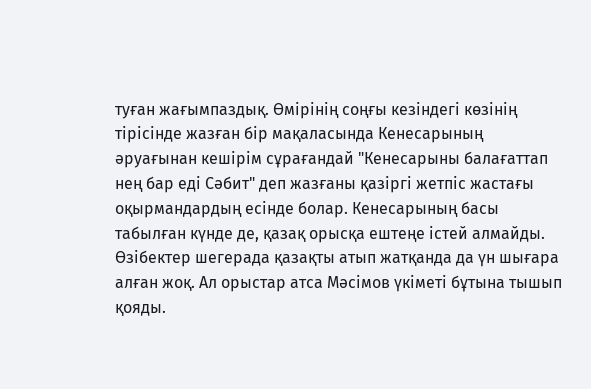туған жағымпаздық. Өмірінің соңғы кезіндегі көзінің тірісінде жазған бір мақаласында Кенесарының әруағынан кешірім сұрағандай "Кенесарыны балағаттап нең бар еді Сәбит" деп жазғаны қазіргі жетпіс жастағы оқырмандардың есінде болар. Кенесарының басы табылған күнде де, қазақ орысқа ештеңе істей алмайды. Өзібектер шегерада қазақты атып жатқанда да үн шығара алған жоқ. Ал орыстар атса Мәсімов үкіметі бұтына тышып қояды.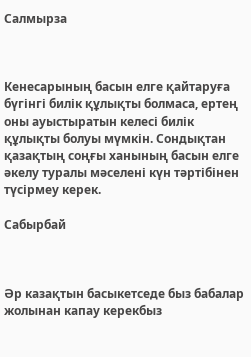Салмырза



Кенесарының басын елге қайтаруға бүгінгі билік құлықты болмаса, ертең оны ауыстыратын келесі билік құлықты болуы мүмкін. Сондықтан қазақтың соңғы ханының басын елге әкелу туралы мәселені күн тәртібінен түсірмеу керек.

Сабырбай



Әр казақтын басыкетседе быз бабалар жолынан капау керекбыз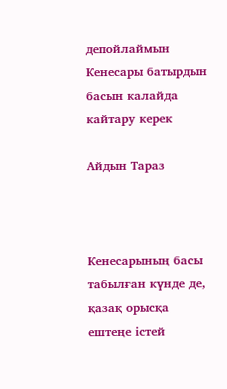депойлаймын Кенесары батырдын басын калайда кайтару керек

Айдын Тараз



Кенесарының басы табылған күнде де, қазақ орысқа ештеңе істей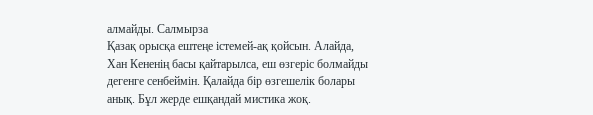алмайды. Салмырза
Қазақ орысқа ештеңе істемей-ақ қойсын. Алайда, Хан Кененің басы қайтарылса, еш өзгеріс болмайды дегенге сенбеймін. Қалайда бір өзгешелік болары анық. Бұл жерде ешқандай мистика жоқ.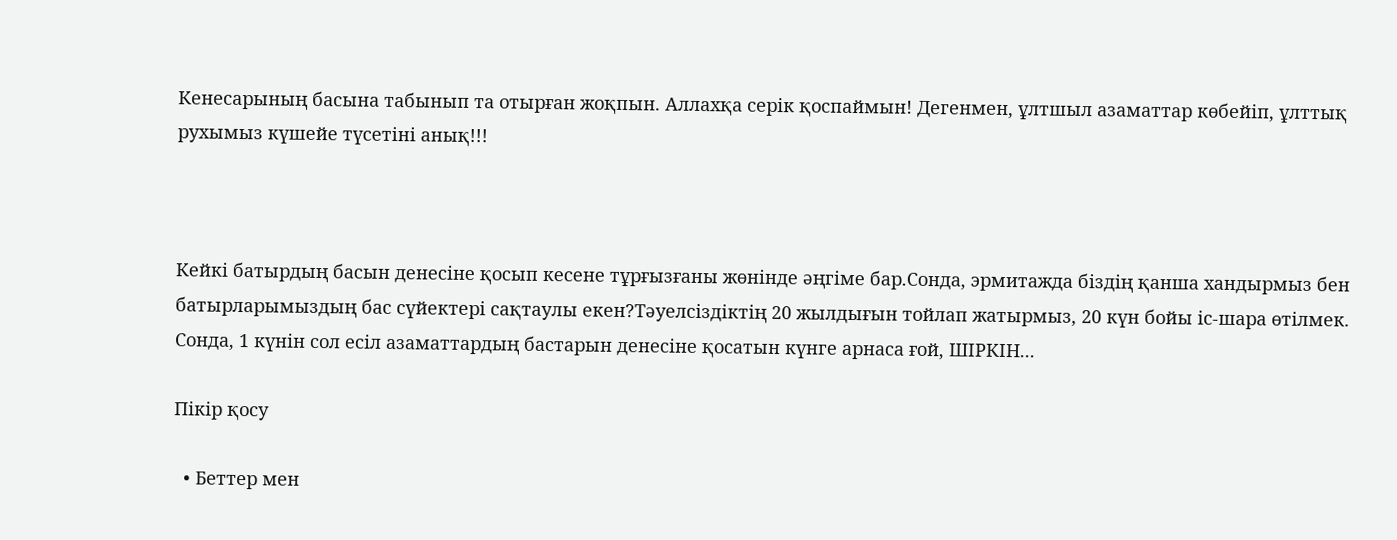Кенесарының басына табынып та отырған жоқпын. Аллахқа серік қоспаймын! Дегенмен, ұлтшыл азаматтар көбейіп, ұлттық рухымыз күшейе түсетіні анық!!!



Кейкі батырдың басын денесіне қосып кесене тұрғызғаны жөнінде әңгіме бар.Сонда, эрмитажда біздің қанша хандырмыз бен батырларымыздың бас сүйектері сақтаулы екен?Тәуелсіздіктің 20 жылдығын тойлап жатырмыз, 20 күн бойы іс-шара өтілмек. Сонда, 1 күнін сол есіл азаматтардың бастарын денесіне қосатын күнге арнаса ғой, ШІРКІН...

Пікір қосу

  • Беттер мен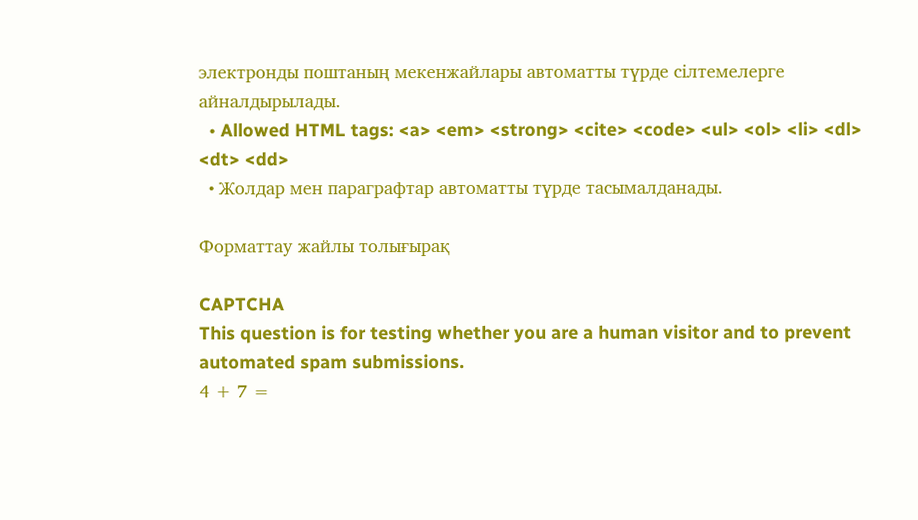электронды поштаның мекенжайлары автоматты түрде сілтемелерге айналдырылады.
  • Allowed HTML tags: <a> <em> <strong> <cite> <code> <ul> <ol> <li> <dl> <dt> <dd>
  • Жолдар мен параграфтар автоматты түрде тасымалданады.

Форматтау жайлы толығырақ

CAPTCHA
This question is for testing whether you are a human visitor and to prevent automated spam submissions.
4 + 7 =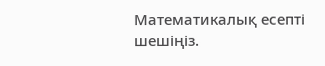Математикалық есепті шешіңіз.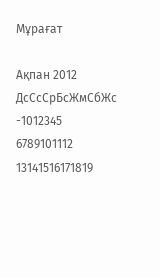Мұрағат

Ақпан 2012
ДсСсСрБсЖмСбЖс
-1012345
6789101112
13141516171819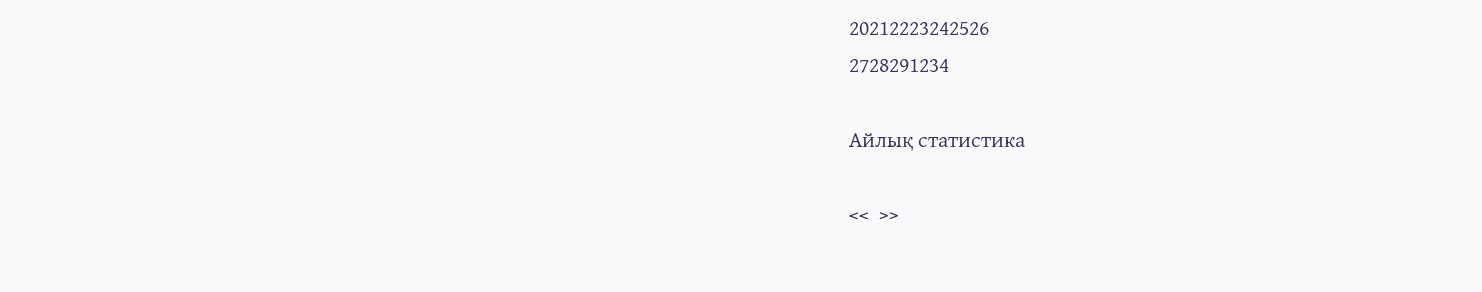20212223242526
2728291234

Айлық статистика

<<  >>